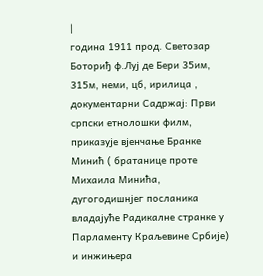|
година 1911 прод. Светозар Боториђ ф.Луј де Бери 35им, 315м, неми, цб, ирилица , документарни Садржај: Први српски етнолошки филм, приказује вјенчање Бранке Минић ( братанице проте Михаила Минића, дугогодишнјег посланика владајуће Радикалне странке у Парламенту Краљевине Србије) и инжињера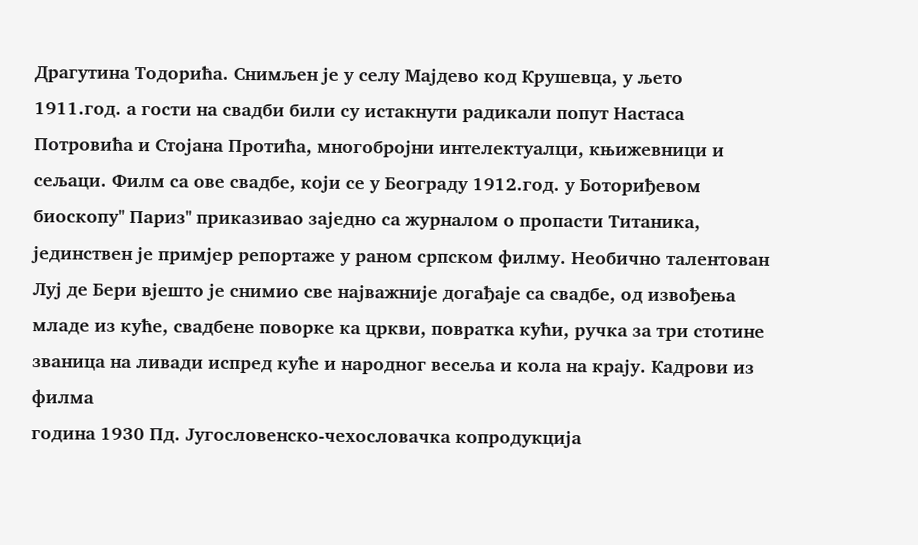Драгутина Тодорића. Снимљен је у селу Мајдево код Крушевца, у љето 1911.год. а гости на свадби били су истакнути радикали попут Настаса Потровића и Стојана Протића, многобројни интелектуалци, књижевници и сељаци. Филм са ове свадбе, који се у Београду 1912.год. у Боториђевом биоскопу'' Париз'' приказивао заједно са журналом о пропасти Титаника, јединствен је примјер репортаже у раном српском филму. Необично талентован Луј де Бери вјешто је снимио све најважније догађаје са свадбе, од извођења младе из куће, свадбене поворке ка цркви, повратка кући, ручка за три стотине званица на ливади испред куће и народног весеља и кола на крају. Кадрови из филма
година 1930 Пд. Југословенско-чехословачка копродукција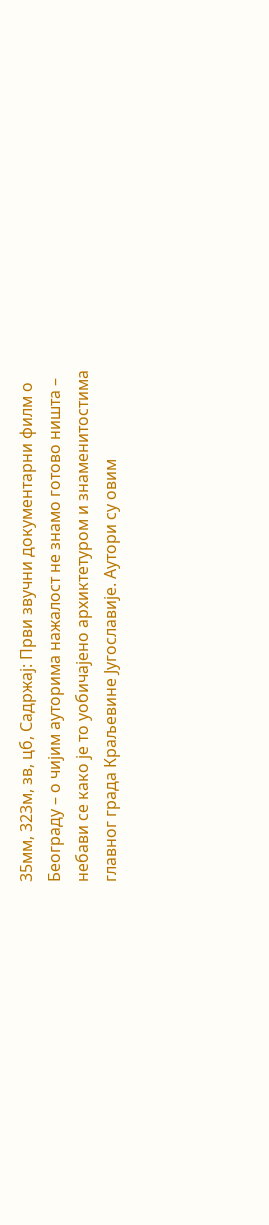35мм, 323м, зв, цб, Садржај: Први звучни документарни филм о Београду – о чијим ауторима нажалост не знамо готово ништа – небави се како је то уобичајено архиктетуром и знаменитостима главног града Краљевине Југославије. Аутори су овим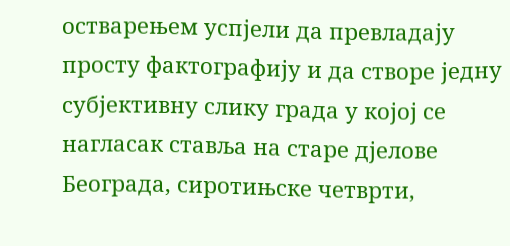остварењем успјели да превладају просту фактографију и да створе једну субјективну слику града у којој се нагласак ставља на старе дјелове Београда, сиротињске четврти,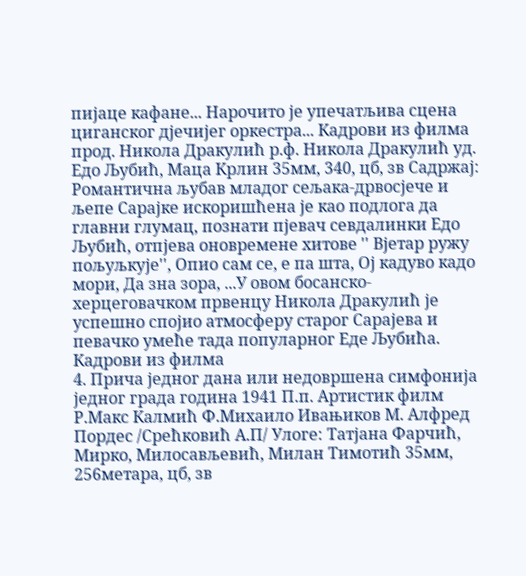пијаце кафане... Нарочито је упечатљива сцена циганског дјечијег оркестра... Кадрови из филма
прод. Никола Дракулић р.ф. Никола Дракулић уд. Едо Љубић, Маца Крлин 35мм, 340, цб, зв Садржај: Романтична љубав младог сељака-дрвосјече и љепе Сарајке искоришћена је као подлога да главни глумац, познати пјевач севдалинки Едо Љубић, отпјева оновремене хитове '' Вјетар ружу пољуљкује'', Опио сам се, е па шта, Ој кадуво кадо мори, Да зна зора, ...У овом босанско-херцеговачком првенцу Никола Дракулић је успешно спојио атмосферу старог Сарајева и певачко умеће тада популарног Еде Љубића. Кадрови из филма
4. Прича једног дана или недовршена симфонија једног града година 1941 П.п. Артистик филм Р.Макс Калмић Ф.Михаило Ивањиков М. Алфред Пордес /Срећковић А.П/ Улоге: Татјана Фарчић, Мирко, Милосављевић, Милан Тимотић 35мм, 256метара, цб, зв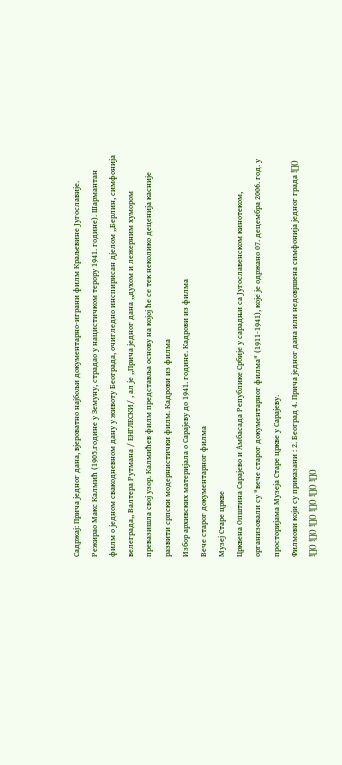Садржај: Прича једног дана, вјероватно најбољи документарно-играни филм Краљевине Југославије. Режирао Макс Калмић (1905.године у Земуну, страдао у нацистичком терору 1941. године). Шармантан филм о једном свакодневном дану у животу Београда, очигледно инспирисан дјелом ,,Берлин, симфонија велеграда,, Валтера Рутмана / ЕНГЛЕСКИ/ , ал је ,,Прича једног дана ,,духом и лежерним хумором превазишла свој узор. Калмићев филм представља основу на којој ће се тек неколико деценија касније развити српски модернистички филм. Кадрови из филма
Избор архивских материјала о Сарајеву до 1941. године. Кадрови из филма
Вече старог документарног филма
Музеј Старе цркве
Црквена Општина Сарајево и Амбасада Републике Србије у сарадњи са Југославенском кинотеком, организовали су "вече старог документарног филма" (1911-1941), које је одржано 07. децембра 2006. год. у просторијама Музеја Старе цркве у Сарајеву.
Филмови који су приказани : 2. Београд 4. Прича једног дана или недовршена симфонија једног града ![]() ![]() ![]() ![]() ![]() ![]() ![]()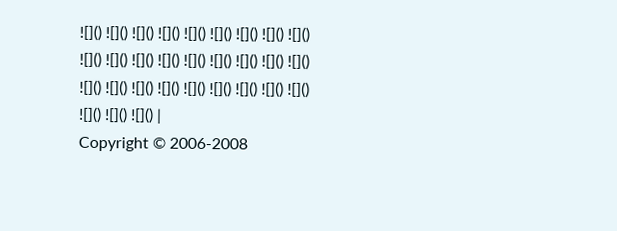![]() ![]() ![]() ![]() ![]() ![]() ![]() ![]() ![]() ![]() ![]() ![]() ![]() ![]() ![]() ![]() ![]() ![]() ![]() ![]() ![]() ![]() ![]() ![]() ![]() ![]() ![]() ![]() ![]() ![]() |
Copyright © 2006-2008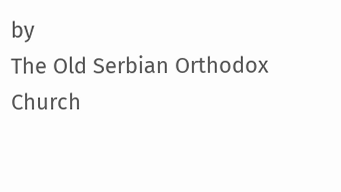by
The Old Serbian Orthodox
Church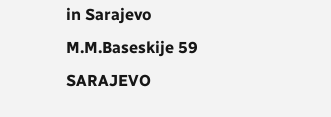in Sarajevo
M.M.Baseskije 59
SARAJEVO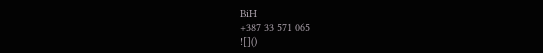BiH
+387 33 571 065
![]()